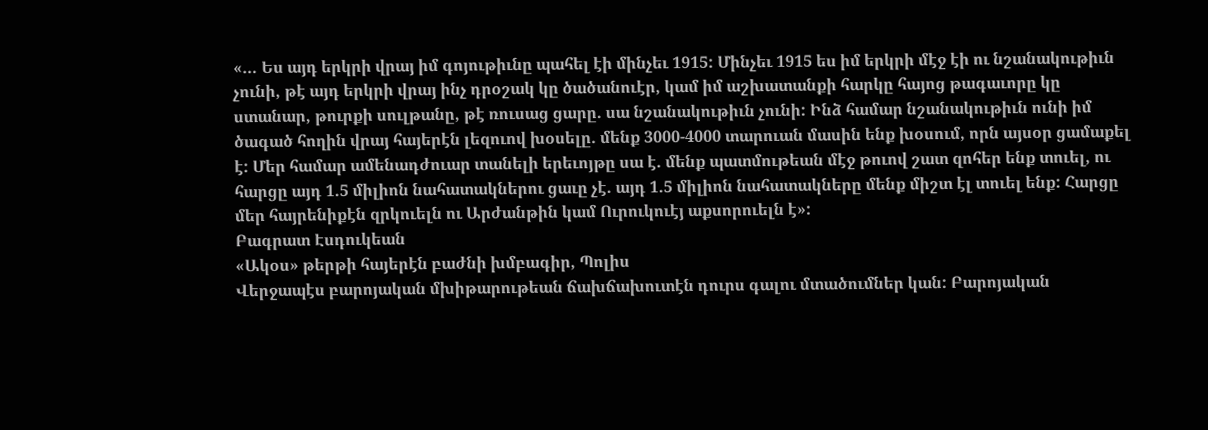«… Ես այդ երկրի վրայ իմ գոյութիւնը պահել էի մինչեւ 1915: Մինչեւ 1915 ես իմ երկրի մէջ էի ու նշանակութիւն չունի, թէ այդ երկրի վրայ ինչ դրօշակ կը ծածանուէր, կամ իմ աշխատանքի հարկը հայոց թագաւորը կը ստանար, թուրքի սուլթանը, թէ ռուսաց ցարը. սա նշանակութիւն չունի: Ինձ համար նշանակութիւն ունի իմ ծագած հողին վրայ հայերէն լեզուով խօսելը. մենք 3000-4000 տարուան մասին ենք խօսում, որն այսօր ցամաքել է: Մեր համար ամենադժուար տանելի երեւոյթը սա է. մենք պատմութեան մէջ թուով շատ զոհեր ենք տուել, ու հարցը այդ 1.5 միլիոն նահատակներու ցաւը չէ. այդ 1.5 միլիոն նահատակները մենք միշտ էլ տուել ենք: Հարցը մեր հայրենիքէն զրկուելն ու Արժանթին կամ Ուրուկուէյ աքսորուելն է»:
Բագրատ Էսդուկեան
«Ակօս» թերթի հայերէն բաժնի խմբագիր, Պոլիս
Վերջապէս բարոյական մխիթարութեան ճախճախուտէն դուրս գալու մտածումներ կան: Բարոյական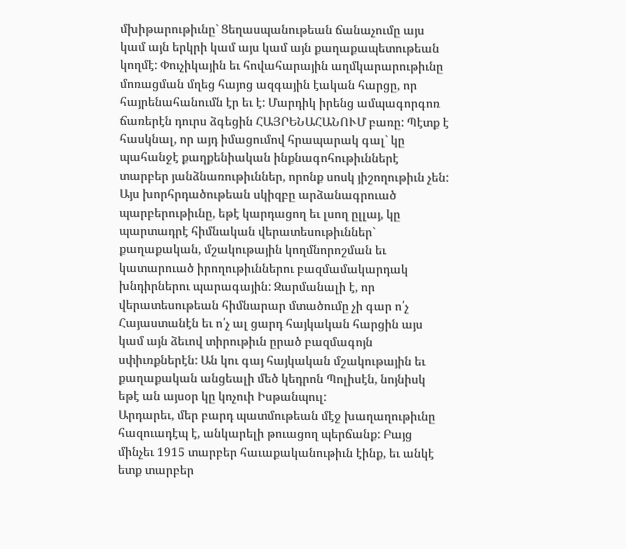մխիթարութիւնը` Ցեղասպանութեան ճանաչումը այս կամ այն երկրի կամ այս կամ այն քաղաքապետութեան կողմէ: Փուչիկային եւ հովահարային աղմկարարութիւնը մոռացման մղեց հայոց ազգային էական հարցը, որ հայրենահանումն էր եւ է: Մարդիկ իրենց ամպագորգոռ ճառերէն դուրս ձգեցին ՀԱՅՐԵՆԱՀԱՆՈՒՄ բառը: Պէտք է հասկնալ, որ այդ իմացումով հրապարակ գալ` կը պահանջէ քաղքենիական ինքնագոհութիւններէ տարբեր յանձնառութիւններ, որոնք սոսկ յիշողութիւն չեն:
Այս խորհրդածութեան սկիզբը արձանագրուած պարբերութիւնը, եթէ կարդացող եւ լսող ըլլայ, կը պարտադրէ հիմնական վերատեսութիւններ` քաղաքական, մշակութային կողմնորոշման եւ կատարուած իրողութիւններու բազմամակարդակ խնդիրներու պարագային: Զարմանալի է, որ վերատեսութեան հիմնարար մտածումը չի գար ո՛չ Հայաստանէն եւ ո՛չ ալ ցարդ հայկական հարցին այս կամ այն ձեւով տիրութիւն ըրած բազմագոյն սփիւռքներէն: Ան կու գայ հայկական մշակութային եւ քաղաքական անցեալի մեծ կեդրոն Պոլիսէն, նոյնիսկ եթէ ան այսօր կը կոչուի Իսթանպուլ:
Արդարեւ, մեր բարդ պատմութեան մէջ խաղաղութիւնը հազուադէպ է, անկարելի թուացող պերճանք: Բայց մինչեւ 1915 տարբեր հաւաքականութիւն էինք, եւ անկէ ետք տարբեր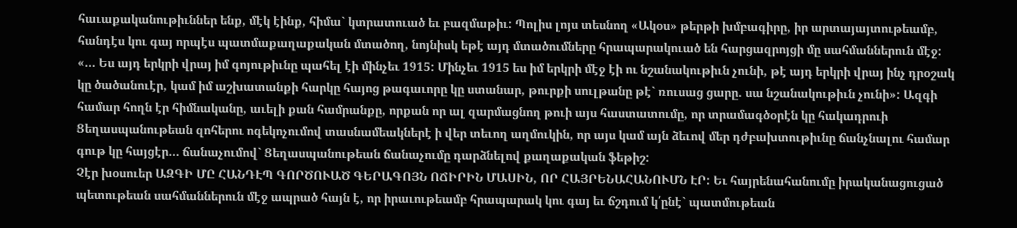հաւաքականութիւններ ենք, մէկ էինք, հիմա` կտրատուած եւ բազմաթիւ: Պոլիս լոյս տեսնող «Ակօս» թերթի խմբագիրը, իր արտայայտութեամբ, հանդէս կու գայ որպէս պատմաքաղաքական մտածող, նոյնիսկ եթէ այդ մտածումները հրապարակուած են հարցազրոյցի մը սահմաններուն մէջ:
«… Ես այդ երկրի վրայ իմ գոյութիւնը պահել էի մինչեւ 1915: Մինչեւ 1915 ես իմ երկրի մէջ էի ու նշանակութիւն չունի, թէ այդ երկրի վրայ ինչ դրօշակ կը ծածանուէր, կամ իմ աշխատանքի հարկը հայոց թագաւորը կը ստանար, թուրքի սուլթանը թէ` ռուսաց ցարը. սա նշանակութիւն չունի»: Ազգի համար հողն էր հիմնականը, աւելի քան համրանքը, որքան որ ալ զարմացնող թուի այս հաստատումը, որ տրամագծօրէն կը հակադրուի Ցեղասպանութեան զոհերու ոգեկոչումով տասնամեակներէ ի վեր տեւող աղմուկին, որ այս կամ այն ձեւով մեր դժբախտութիւնը ճանչնալու համար գութ կը հայցէր… ճանաչումով` Ցեղասպանութեան ճանաչումը դարձնելով քաղաքական ֆեթիշ:
Չէր խօսուեր ԱԶԳԻ ՄԸ ՀԱՆԴԷՊ ԳՈՐԾՈՒԱԾ ԳԵՐԱԳՈՅՆ ՈՃԻՐԻՆ ՄԱՍԻՆ, ՈՐ ՀԱՅՐԵՆԱՀԱՆՈՒՄՆ ԷՐ: Եւ հայրենահանումը իրականացուցած պետութեան սահմաններուն մէջ ապրած հայն է, որ իրաւութեամբ հրապարակ կու գայ եւ ճշդում կ՛ընէ` պատմութեան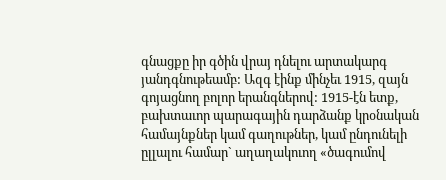գնացքը իր գծին վրայ դնելու արտակարգ յանդգնութեամբ: Ազգ էինք մինչեւ 1915, զայն գոյացնող բոլոր երանգներով: 1915-էն ետք, բախտաւոր պարագային դարձանք կրօնական համայնքներ կամ գաղութներ, կամ ընդունելի ըլլալու համար` աղաղակուող «ծագումով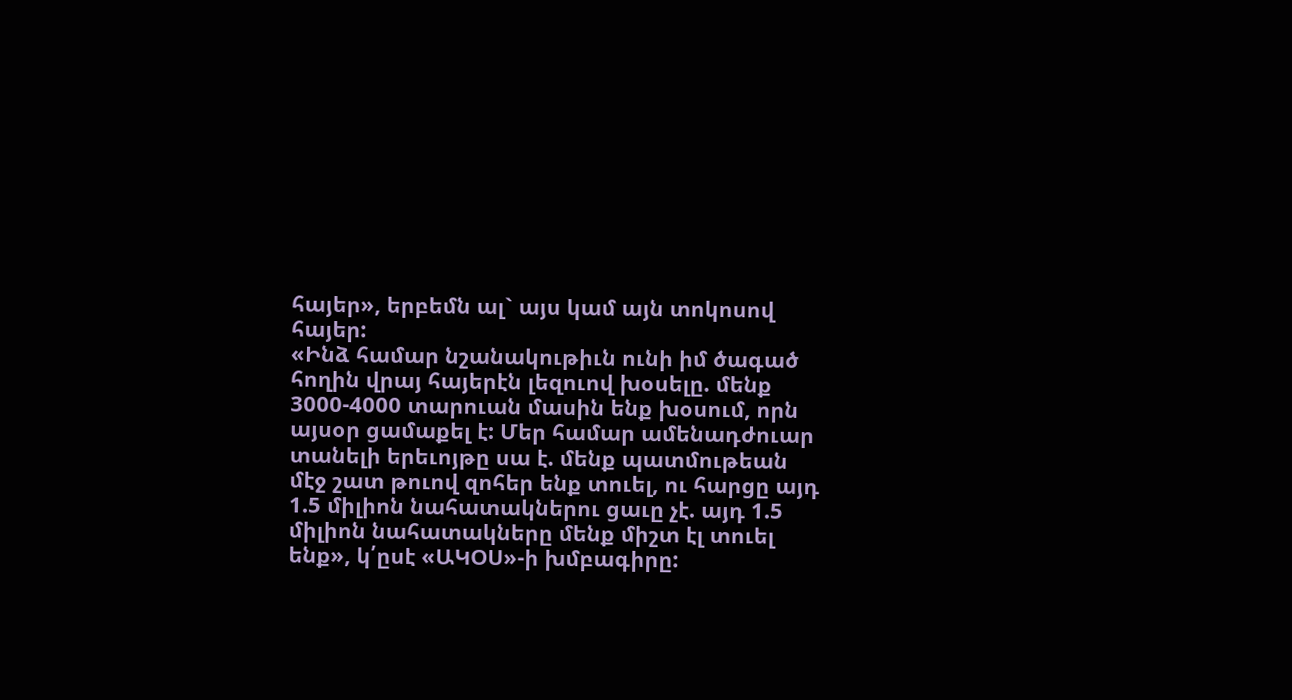հայեր», երբեմն ալ` այս կամ այն տոկոսով հայեր:
«Ինձ համար նշանակութիւն ունի իմ ծագած հողին վրայ հայերէն լեզուով խօսելը. մենք 3000-4000 տարուան մասին ենք խօսում, որն այսօր ցամաքել է: Մեր համար ամենադժուար տանելի երեւոյթը սա է. մենք պատմութեան մէջ շատ թուով զոհեր ենք տուել, ու հարցը այդ 1.5 միլիոն նահատակներու ցաւը չէ. այդ 1.5 միլիոն նահատակները մենք միշտ էլ տուել ենք», կ՛ըսէ «ԱԿՕՍ»-ի խմբագիրը: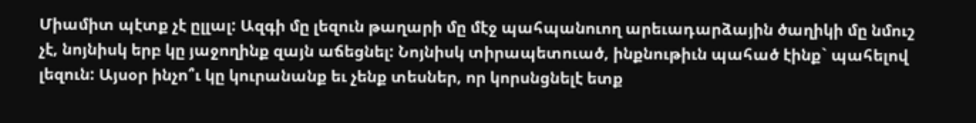Միամիտ պէտք չէ ըլլալ: Ազգի մը լեզուն թաղարի մը մէջ պահպանուող արեւադարձային ծաղիկի մը նմուշ չէ, նոյնիսկ երբ կը յաջողինք զայն աճեցնել: Նոյնիսկ տիրապետուած, ինքնութիւն պահած էինք` պահելով լեզուն: Այսօր ինչո՞ւ կը կուրանանք եւ չենք տեսներ, որ կորսնցնելէ ետք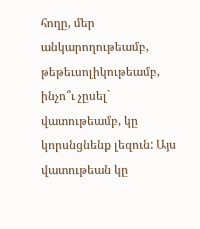հողը, մեր անկարողութեամբ, թեթեւսոլիկութեամբ, ինչո՞ւ չըսել` վատութեամբ, կը կորսնցնենք լեզուն: Այս վատութեան կը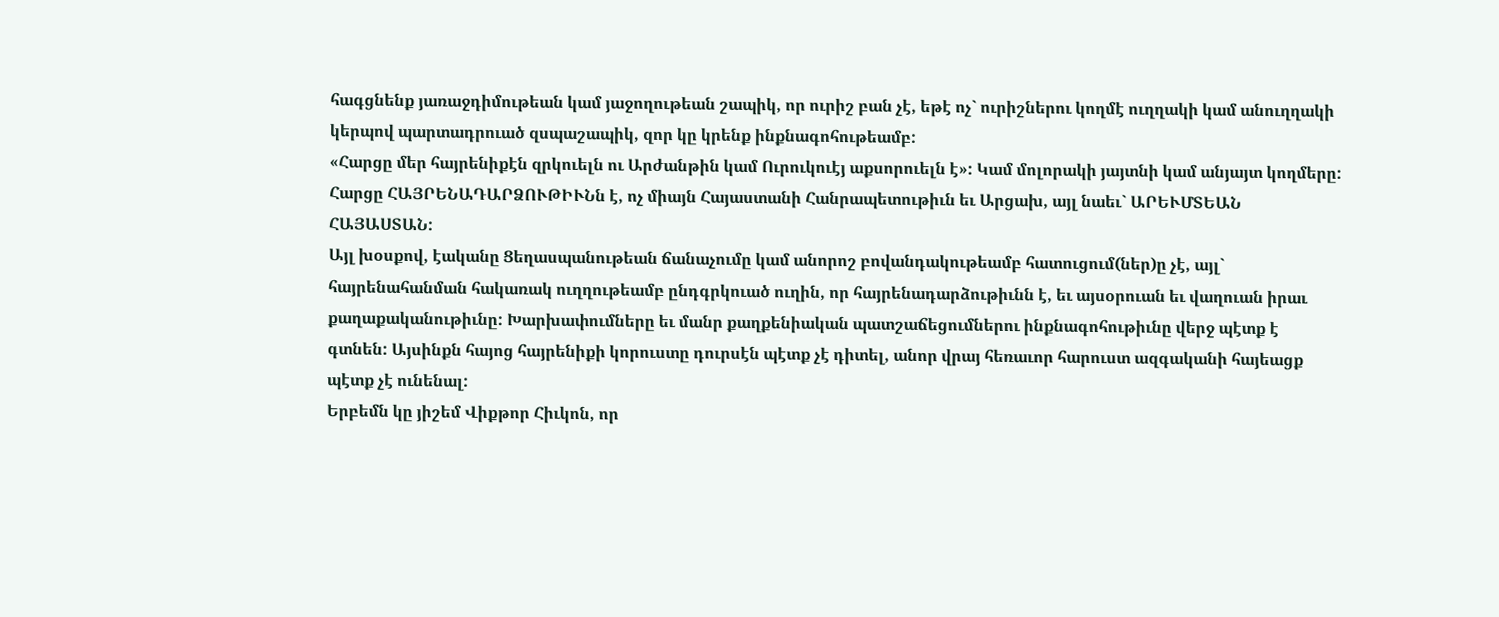հագցնենք յառաջդիմութեան կամ յաջողութեան շապիկ, որ ուրիշ բան չէ, եթէ ոչ` ուրիշներու կողմէ ուղղակի կամ անուղղակի կերպով պարտադրուած զսպաշապիկ, զոր կը կրենք ինքնագոհութեամբ:
«Հարցը մեր հայրենիքէն զրկուելն ու Արժանթին կամ Ուրուկուէյ աքսորուելն է»: Կամ մոլորակի յայտնի կամ անյայտ կողմերը:
Հարցը ՀԱՅՐԵՆԱԴԱՐՁՈՒԹԻՒՆն է, ոչ միայն Հայաստանի Հանրապետութիւն եւ Արցախ, այլ նաեւ` ԱՐԵՒՄՏԵԱՆ ՀԱՅԱՍՏԱՆ:
Այլ խօսքով, էականը Ցեղասպանութեան ճանաչումը կամ անորոշ բովանդակութեամբ հատուցում(ներ)ը չէ, այլ` հայրենահանման հակառակ ուղղութեամբ ընդգրկուած ուղին, որ հայրենադարձութիւնն է, եւ այսօրուան եւ վաղուան իրաւ քաղաքականութիւնը: Խարխափումները եւ մանր քաղքենիական պատշաճեցումներու ինքնագոհութիւնը վերջ պէտք է գտնեն: Այսինքն հայոց հայրենիքի կորուստը դուրսէն պէտք չէ դիտել, անոր վրայ հեռաւոր հարուստ ազգականի հայեացք պէտք չէ ունենալ:
Երբեմն կը յիշեմ Վիքթոր Հիւկոն, որ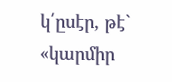կ՛ըսէր, թէ` «կարմիր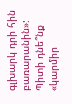գլխարկ դրի հին բառարանին»: Պիտի դնե՞նք «կարմիր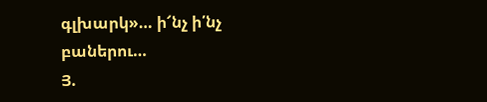գլխարկ»… ի՜նչ ի՛նչ բաներու…
Յ.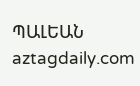ՊԱԼԵԱՆ
aztagdaily.com